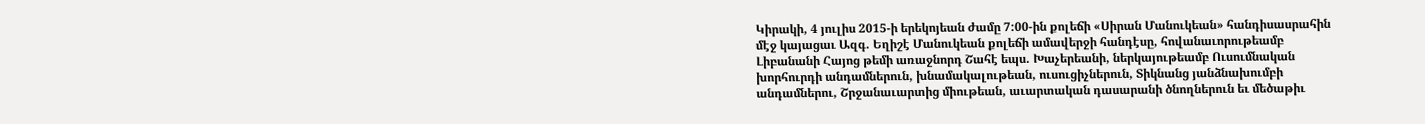Կիրակի, 4 յուլիս 2015-ի երեկոյեան ժամը 7:00-ին քոլեճի «Սիրան Մանուկեան» հանդիսասրահին մէջ կայացաւ Ազգ. Եղիշէ Մանուկեան քոլեճի ամավերջի հանդէսը, հովանաւորութեամբ Լիբանանի Հայոց թեմի առաջնորդ Շահէ եպս. Խաչերեանի, ներկայութեամբ Ուսումնական խորհուրդի անդամներուն, խնամակալութեան, ուսուցիչներուն, Տիկնանց յանձնախումբի անդամներու, Շրջանաւարտից միութեան, աւարտական դասարանի ծնողներուն եւ մեծաթիւ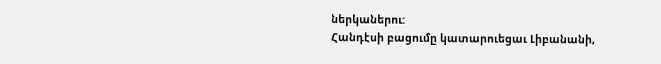ներկաներու:
Հանդէսի բացումը կատարուեցաւ Լիբանանի,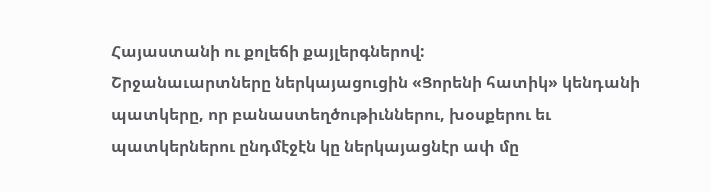Հայաստանի ու քոլեճի քայլերգներով:
Շրջանաւարտները ներկայացուցին «Ցորենի հատիկ» կենդանի պատկերը, որ բանաստեղծութիւններու, խօսքերու եւ պատկերներու ընդմէջէն կը ներկայացնէր ափ մը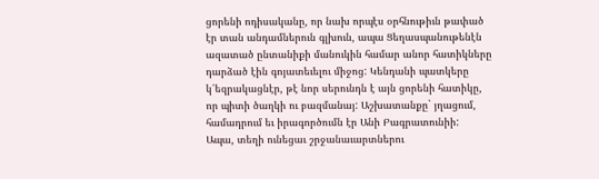ցորենի ոդիսականը, որ նախ որպէս օրհնութիւն թափած էր տան անդամներուն գլխուն, ապա Ցեղասպանութենէն ազատած ընտանիքի մանուկին համար անոր հատիկները դարձած էին գոյատեւելու միջոց: Կենդանի պատկերը կ՛եզրակացնէր, թէ նոր սերունդն է այն ցորենի հատիկը, որ պիտի ծաղկի ու բազմանայ: Աշխատանքը` յղացում, համադրում եւ իրագործումն էր Անի Բագրատունիի:
Ապա, տեղի ունեցաւ շրջանաւարտներու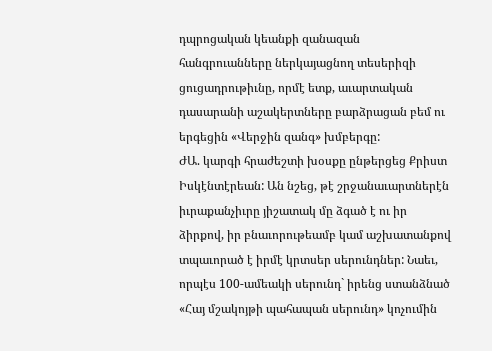դպրոցական կեանքի զանազան հանգրուանները ներկայացնող տեսերիզի ցուցադրութիւնը, որմէ ետք, աւարտական դասարանի աշակերտները բարձրացան բեմ ու երգեցին «Վերջին զանգ» խմբերգը:
ԺԱ. կարգի հրաժեշտի խօսքը ընթերցեց Քրիստ Իսկէնտէրեան: Ան նշեց, թէ շրջանաւարտներէն իւրաքանչիւրը յիշատակ մը ձգած է ու իր ձիրքով, իր բնաւորութեամբ կամ աշխատանքով տպաւորած է իրմէ կրտսեր սերունդներ: Նաեւ, որպէս 100-ամեակի սերունդ` իրենց ստանձնած «Հայ մշակոյթի պահապան սերունդ» կոչումին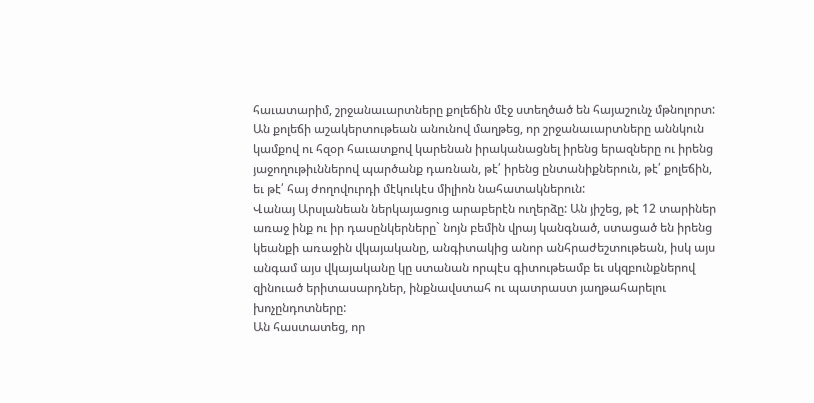հաւատարիմ, շրջանաւարտները քոլեճին մէջ ստեղծած են հայաշունչ մթնոլորտ: Ան քոլեճի աշակերտութեան անունով մաղթեց, որ շրջանաւարտները աննկուն կամքով ու հզօր հաւատքով կարենան իրականացնել իրենց երազները ու իրենց յաջողութիւններով պարծանք դառնան, թէ՛ իրենց ընտանիքներուն, թէ՛ քոլեճին, եւ թէ՛ հայ ժողովուրդի մէկուկէս միլիոն նահատակներուն:
Վանայ Արսլանեան ներկայացուց արաբերէն ուղերձը: Ան յիշեց, թէ 12 տարիներ առաջ ինք ու իր դասընկերները` նոյն բեմին վրայ կանգնած, ստացած են իրենց կեանքի առաջին վկայականը, անգիտակից անոր անհրաժեշտութեան, իսկ այս անգամ այս վկայականը կը ստանան որպէս գիտութեամբ եւ սկզբունքներով զինուած երիտասարդներ, ինքնավստահ ու պատրաստ յաղթահարելու խոչընդոտները:
Ան հաստատեց, որ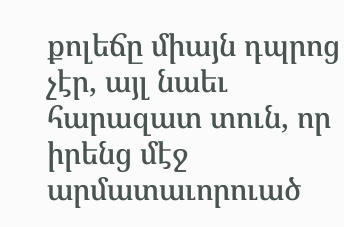քոլեճը միայն դպրոց չէր, այլ նաեւ հարազատ տուն, որ իրենց մէջ արմատաւորուած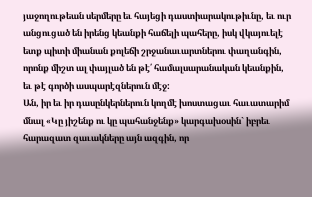յաջողութեան սերմերը եւ հայեցի դաստիարակութիւնը, եւ ուր անցուցած են իրենց կեանքի հաճելի պահերը, իսկ վկայուելէ ետք պիտի միանան քոլեճի շրջանաւարտներու փաղանգին, որոնք միշտ ալ փայլած են թէ՛ համալսարանական կեանքին, եւ թէ գործի ասպարէզներուն մէջ:
Ան, իր եւ իր դասընկերներուն կողմէ խոստացաւ հաւատարիմ մնալ «Կը յիշենք ու կը պահանջենք» կարգախօսին` իբրեւ հարազատ զաւակները այն ազգին, որ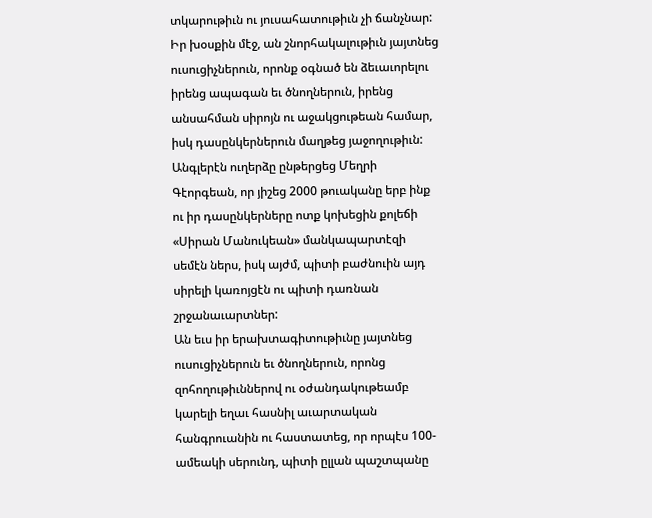տկարութիւն ու յուսահատութիւն չի ճանչնար:
Իր խօսքին մէջ, ան շնորհակալութիւն յայտնեց ուսուցիչներուն, որոնք օգնած են ձեւաւորելու իրենց ապագան եւ ծնողներուն, իրենց անսահման սիրոյն ու աջակցութեան համար, իսկ դասընկերներուն մաղթեց յաջողութիւն:
Անգլերէն ուղերձը ընթերցեց Մեղրի Գէորգեան, որ յիշեց 2000 թուականը երբ ինք ու իր դասընկերները ոտք կոխեցին քոլեճի «Սիրան Մանուկեան» մանկապարտէզի սեմէն ներս, իսկ այժմ, պիտի բաժնուին այդ սիրելի կառոյցէն ու պիտի դառնան շրջանաւարտներ:
Ան եւս իր երախտագիտութիւնը յայտնեց ուսուցիչներուն եւ ծնողներուն, որոնց զոհողութիւններով ու օժանդակութեամբ կարելի եղաւ հասնիլ աւարտական հանգրուանին ու հաստատեց, որ որպէս 100-ամեակի սերունդ, պիտի ըլլան պաշտպանը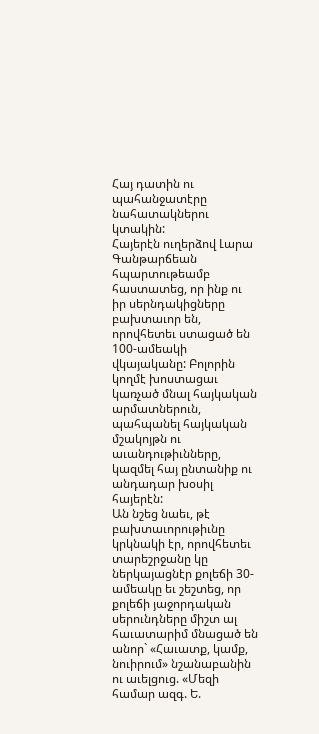Հայ դատին ու պահանջատէրը նահատակներու կտակին:
Հայերէն ուղերձով Լարա Գանթարճեան հպարտութեամբ հաստատեց, որ ինք ու իր սերնդակիցները բախտաւոր են, որովհետեւ ստացած են 100-ամեակի վկայականը: Բոլորին կողմէ խոստացաւ կառչած մնալ հայկական արմատներուն, պահպանել հայկական մշակոյթն ու աւանդութիւնները, կազմել հայ ընտանիք ու անդադար խօսիլ հայերէն:
Ան նշեց նաեւ, թէ բախտաւորութիւնը կրկնակի էր, որովհետեւ տարեշրջանը կը ներկայացնէր քոլեճի 30-ամեակը եւ շեշտեց, որ քոլեճի յաջորդական սերունդները միշտ ալ հաւատարիմ մնացած են անոր` «Հաւատք, կամք, նուիրում» նշանաբանին ու աւելցուց. «Մեզի համար ազգ. Ե.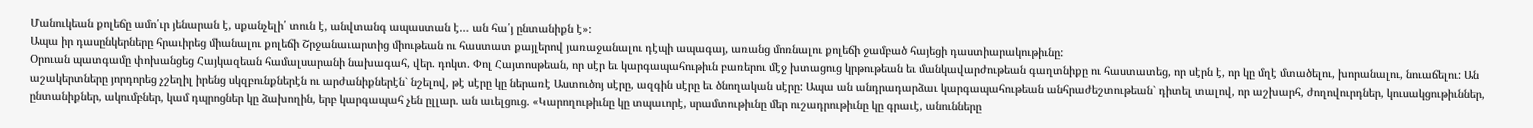Մանուկեան քոլեճը ամո՛ւր յենարան է, սքանչելի՛ տուն է, անվտանգ ապաստան է… ան հա՛յ ընտանիքն է»:
Ապա իր դասընկերները հրաւիրեց միանալու քոլեճի Շրջանաւարտից միութեան ու հաստատ քայլերով յառաջանալու դէպի ապագայ, առանց մոռնալու քոլեճի ջամբած հայեցի դաստիարակութիւնը:
Օրուան պատգամը փոխանցեց Հայկազեան համալսարանի նախագահ, վեր. դոկտ. Փոլ Հայտոսթեան, որ սէր եւ կարգապահութիւն բառերու մէջ խտացուց կրթութեան եւ մանկավարժութեան գաղտնիքը ու հաստատեց, որ սէրն է, որ կը մղէ մտածելու, խորանալու, նուաճելու: Ան աշակերտները յորդորեց չշեղիլ իրենց սկզբունքներէն ու արժանիքներէն` նշելով, թէ սէրը կը ներառէ Աստուծոյ սէրը, ազգին սէրը եւ ծնողական սէրը: Ապա ան անդրադարձաւ կարգապահութեան անհրաժեշտութեան` դիտել տալով, որ աշխարհ, ժողովուրդներ, կուսակցութիւններ, ընտանիքներ, ակումբներ, կամ դպրոցներ կը ձախողին, երբ կարգապահ չեն ըլլար. ան աւելցուց. «Կարողութիւնը կը տպաւորէ, սրամտութիւնը մեր ուշադրութիւնը կը գրաւէ, անունները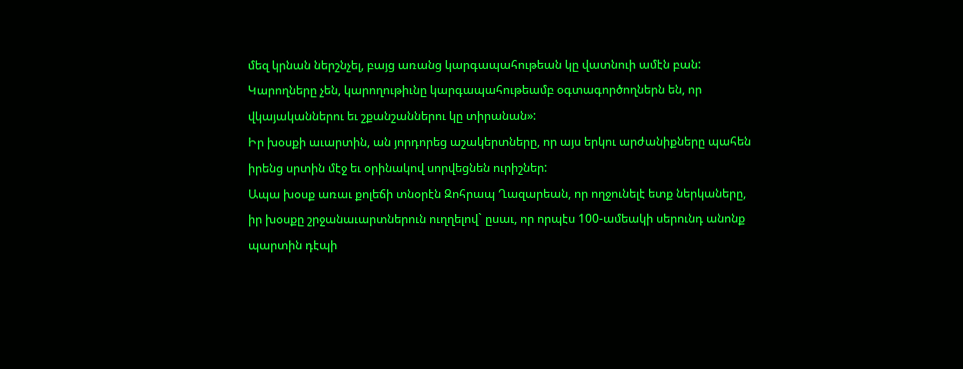մեզ կրնան ներշնչել, բայց առանց կարգապահութեան կը վատնուի ամէն բան: Կարողները չեն, կարողութիւնը կարգապահութեամբ օգտագործողներն են, որ վկայականներու եւ շքանշաններու կը տիրանան»:
Իր խօսքի աւարտին, ան յորդորեց աշակերտները, որ այս երկու արժանիքները պահեն իրենց սրտին մէջ եւ օրինակով սորվեցնեն ուրիշներ:
Ապա խօսք առաւ քոլեճի տնօրէն Զոհրապ Ղազարեան, որ ողջունելէ ետք ներկաները, իր խօսքը շրջանաւարտներուն ուղղելով` ըսաւ, որ որպէս 100-ամեակի սերունդ անոնք պարտին դէպի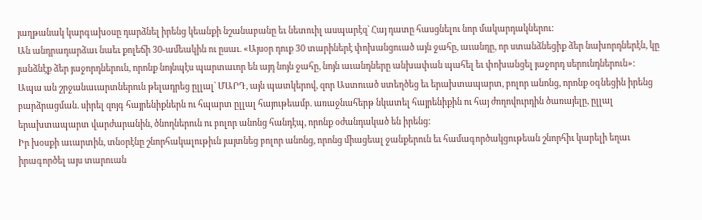յաղթանակ կարգախօսը դարձնել իրենց կեանքի նշանաբանը եւ նետուիլ ասպարէզ` Հայ դատը հասցնելու նոր մակարդակներու:
Ան անդրադարձաւ նաեւ քոլեճի 30-ամեակին ու ըսաւ. «Այսօր դուք 30 տարիներէ փոխանցուած այն ջահը, աւանդը, որ ստանձնեցիք ձեր նախորդներէն, կը յանձնէք ձեր յաջորդներուն, որոնք նոյնպէս պարտաւոր են այդ նոյն ջահը, նոյն աւանդները անխափան պահել եւ փոխանցել յաջորդ սերունդներուն»:
Ապա ան շրջանաւարտներուն թելադրեց ըլլալ` ՄԱՐԴ, այն պատկերով, զոր Աստուած ստեղծեց եւ երախտապարտ, բոլոր անոնց, որոնք օգնեցին իրենց բարձրացման. սիրել զոյգ հայրենիքներն ու հպարտ ըլլալ հայութեամբ. առաջնահերթ նկատել հայրենիքին ու հայ ժողովուրդին ծառայելը, ըլլալ երախտապարտ վարժարանին, ծնողներուն ու բոլոր անոնց հանդէպ, որոնք օժանդակած են իրենց:
Իր խօսքի աւարտին, տնօրէնը շնորհակալութիւն յայտնեց բոլոր անոնց, որոնց միացեալ ջանքերուն եւ համագործակցութեան շնորհիւ կարելի եղաւ իրագործել այս տարուան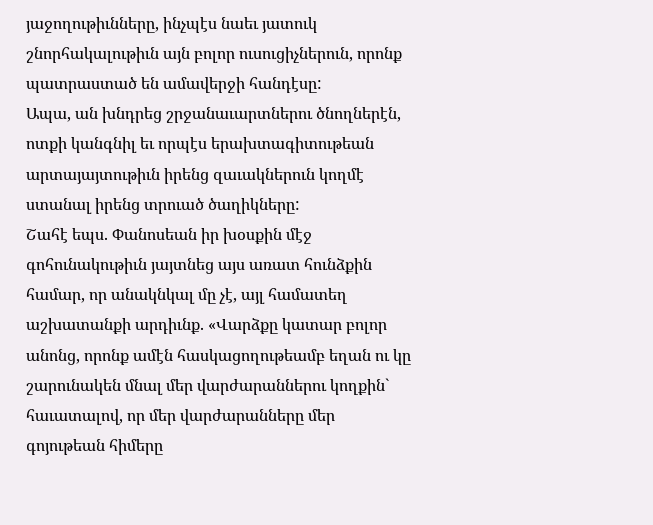յաջողութիւնները, ինչպէս նաեւ յատուկ շնորհակալութիւն այն բոլոր ուսուցիչներուն, որոնք պատրաստած են ամավերջի հանդէսը:
Ապա, ան խնդրեց շրջանաւարտներու ծնողներէն, ոտքի կանգնիլ եւ որպէս երախտագիտութեան արտայայտութիւն իրենց զաւակներուն կողմէ ստանալ իրենց տրուած ծաղիկները:
Շահէ եպս. Փանոսեան իր խօսքին մէջ գոհունակութիւն յայտնեց այս առատ հունձքին համար, որ անակնկալ մը չէ, այլ համատեղ աշխատանքի արդիւնք. «Վարձքը կատար բոլոր անոնց, որոնք ամէն հասկացողութեամբ եղան ու կը շարունակեն մնալ մեր վարժարաններու կողքին` հաւատալով, որ մեր վարժարանները մեր գոյութեան հիմերը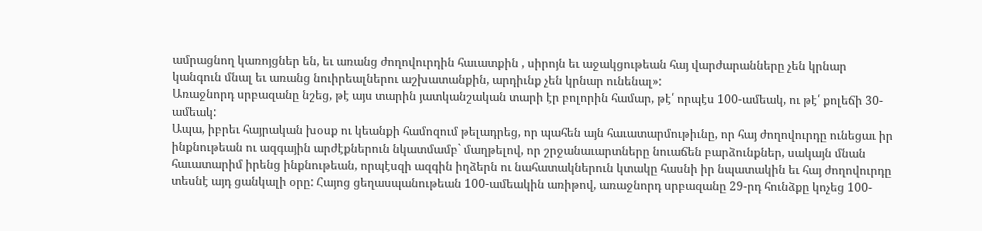ամրացնող կառոյցներ են, եւ առանց ժողովուրդին հաւատքին , սիրոյն եւ աջակցութեան հայ վարժարանները չեն կրնար կանգուն մնալ եւ առանց նուիրեալներու աշխատանքին, արդիւնք չեն կրնար ունենալ»:
Առաջնորդ սրբազանը նշեց, թէ այս տարին յատկանշական տարի էր բոլորին համար, թէ՛ որպէս 100-ամեակ, ու թէ՛ քոլեճի 30-ամեակ:
Ապա, իբրեւ հայրական խօսք ու կեանքի համոզում թելադրեց, որ պահեն այն հաւատարմութիւնը, որ հայ ժողովուրդը ունեցաւ իր ինքնութեան ու ազգային արժէքներուն նկատմամբ` մաղթելով, որ շրջանաւարտները նուաճեն բարձունքներ, սակայն մնան հաւատարիմ իրենց ինքնութեան, որպէսզի ազգին իղձերն ու նահատակներուն կտակը հասնի իր նպատակին եւ հայ ժողովուրդը տեսնէ այդ ցանկալի օրը: Հայոց ցեղասպանութեան 100-ամեակին առիթով, առաջնորդ սրբազանը 29-րդ հունձքը կոչեց 100-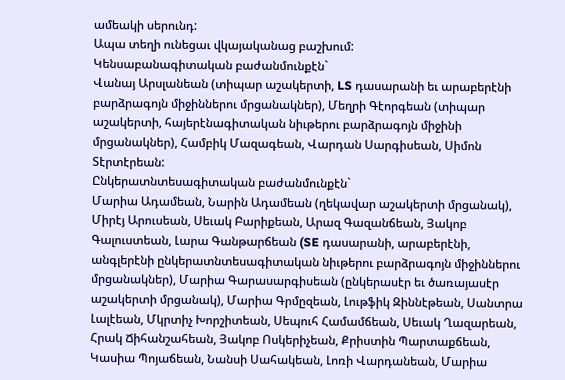ամեակի սերունդ:
Ապա տեղի ունեցաւ վկայականաց բաշխում:
Կենսաբանագիտական բաժանմունքէն`
Վանայ Արսլանեան (տիպար աշակերտի, LS դասարանի եւ արաբերէնի բարձրագոյն միջիններու մրցանակներ), Մեղրի Գէորգեան (տիպար աշակերտի, հայերէնագիտական նիւթերու բարձրագոյն միջինի մրցանակներ), Համբիկ Մազագեան, Վարդան Սարգիսեան, Սիմոն Տէրտէրեան:
Ընկերատնտեսագիտական բաժանմունքէն`
Մարիա Ադամեան, Նարին Ադամեան (ղեկավար աշակերտի մրցանակ), Միրէյ Արուսեան, Սեւակ Բարիքեան, Արազ Գազանճեան, Յակոբ Գալուստեան, Լարա Գանթարճեան (SE դասարանի, արաբերէնի, անգլերէնի ընկերատնտեսագիտական նիւթերու բարձրագոյն միջիններու մրցանակներ), Մարիա Գարասարգիսեան (ընկերասէր եւ ծառայասէր աշակերտի մրցանակ), Մարիա Գրմըզեան, Լութֆիկ Զիննէթեան, Սանտրա Լալէեան, Մկրտիչ Խորշիտեան, Սեպուհ Համամճեան, Սեւակ Ղազարեան, Հրակ Ճիհանշահեան, Յակոբ Ոսկերիչեան, Քրիստին Պարտաքճեան, Կասիա Պոյաճեան, Նանսի Սահակեան, Լոռի Վարդանեան, Մարիա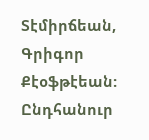Տէմիրճեան, Գրիգոր Քէօֆթէեան:
Ընդհանուր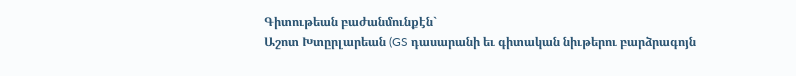Գիտութեան բաժանմունքէն`
Աշոտ Խտըրլարեան (GS դասարանի եւ գիտական նիւթերու բարձրագոյն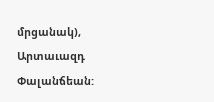մրցանակ), Արտաւազդ Փալանճեան: